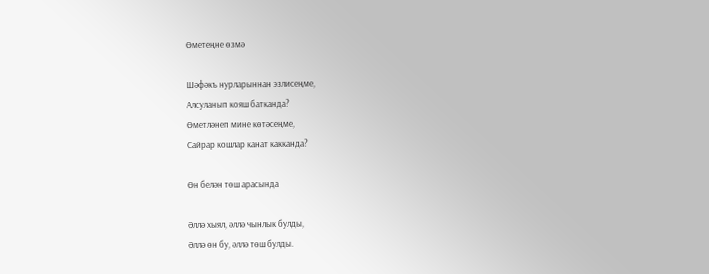Өметеңне өзмә

Шәфәкъ нурларыннан эзлисеңме,
Алсуланып кояш батканда?
Өметләнеп мине көтәсеңме,
Сайрар кошлар канат какканда?

Өн белән төш арасында

Әллә хыял, әллә чынлык булды,
Әллә өн бу, әллә төш булды.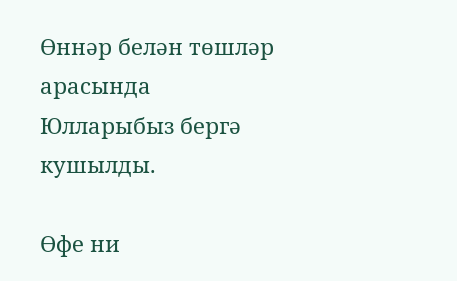Өннәр белән төшләр арасында
Юлларыбыз бергә кушылды.

Өфе ни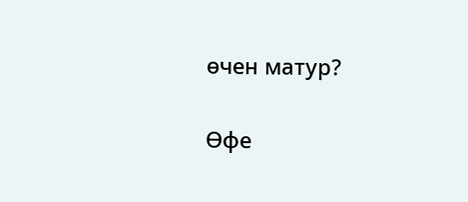өчен матур?

Өфе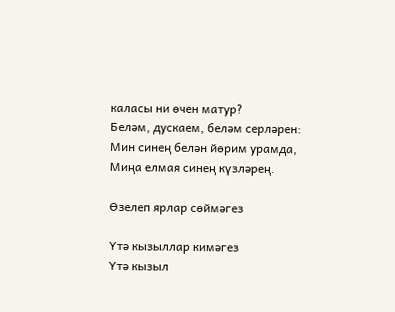каласы ни өчен матур?
Беләм, дускаем, беләм серләрен:
Мин синең белән йөрим урамда,
Миңа елмая синең күзләрең.

Өзелеп ярлар сөймәгез

Үтә кызыллар кимәгез
Үтә кызыл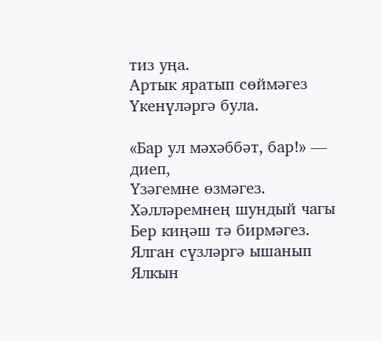тиз уңа.
Артык яратып сөймәгез
Үкенүләргә була.

«Бар ул мәхәббәт, бар!» — диеп,
Үзәгемне өзмәгез.
Хәлләремнең шундый чагы
Бер киңәш тә бирмәгез.
Ялган сүзләргә ышанып
Ялкын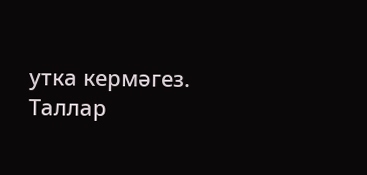утка кермәгез.
Таллар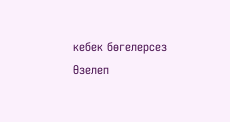кебек бөгелерсез
Өзелеп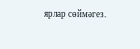ярлар сөймәгез.